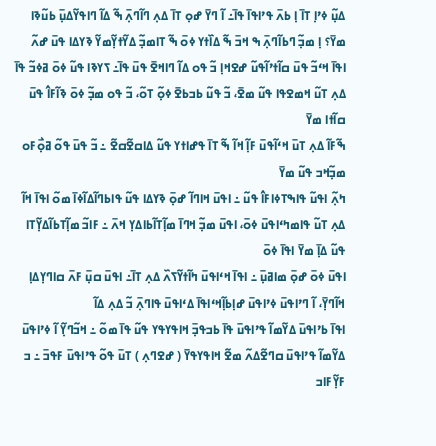ߡߎ߲߬ ߦߴߊ߲ ߠߊ߫ ߊ߲ ߕߍ߫ ߟߴߊߟߊ߫ ߟߊ߫߸ ߊ߬ ߣߌ߫ ߝߋ߲ ߠߊ߫ ߡߍ߲ ߣߊ߬ߣߍ߲߫ ߒ߬ ߡߊ߬ ߣߊߟߌ߬ߡߎ߲߫ ߕߎ߬ߢߊ ߘߌ߫؟ ߊ߲ ߘߏ߲߬ ߣߕߊ߬ߣߍ߲߫ ߒ ߞߏ߫ ߒ߬ ߡߊ߰ߙߌ ߦߋ߫ ߒ߬ ߠߊߘߏ߲߬ ߡߌ߬ߙߌ߲߬ߘߌ߬ ߢߌߡߊ ߟߎ߫ ߝߍ߬
ߊߟߊ߫ ߞߵߏ߬ ߟߎ߫ ߛߊ߬ߙߴߊ߬ߟߎ߬ ߝߐߞߊ߲ ߏ߬ ߟߋ ߡߊ߬ ߣߊߞߐ߫ ߟߎ߫ ߟߊ߫߸ ߖߌߢߊ ߟߎ߬ ߦߋ߫ ߥߦߏ߬ ߟߊ߫ ߡߍ߲ ߠߎ߬ ߞߘߐߟߊ ߟߎ߬ ߘߐ߫، ߏ߬ ߟߎ߬ ߕߏߕߐ߫ ߦߋ߲߬ ߠߋ߬، ߏ߬ ߟߋ ߘߏ߲߬ ߦߋ߫ ߢߊ߬ߓߊ߮ ߟߎ߫ ߛߊ߬ߙߊ ߘߌ߫
ߒ߬ߓߊ߬ ߡߍ߲ ߠߎ߫ ߞߵߊ߬ߟߎ߫ ߓߊ߲߬ ߞߊ߬ ߒ߬ ߠߊ߫ ߟߝߊߙߌ ߟߎ߬ ߡߊߛߐ߬ߛߐ߬ ߸ ߏ߬ ߟߎ߫ ߟߋ߬ ߥߋ߲߯ߓߋ ߘߏ߲߬ߞߏ ߟߎ߬ ߘߌ߫
ߤߍ߲߬ ߊߟߎ߬ ߟߊߒߠߦߊߓߊ߮ ߟߎ߬ ߸ ߊߟߎ߫ ߞߊߣߊ߬ ߝߋ߲߫ ߢߌߡߊ ߟߎ߬ ߟߊߕߣߊ߬ߡߊ߬ߦߊ߫ ߘߋ߬ ߊߟߊ߫ ߞߊ߬ ߡߍ߲ ߠߎ߬ ߟߊߘߤߵߊߟߎ߫ ߦߋ߫، ߊߟߎ߫ ߘߏ߲߬ ߞߣߊ߫ ߘߊ߲߬ߠߊ߬ߕߊߡߌ߲ ߞߍ߫ ߸ ߓߊߏ߬ ߘߊ߲߬ߠߕߊ߬ߡߌ߲߬ߠߊ ߟߎ߬ ߡߊ߲߫ ߘߌ߫ ߊߟߊ߫ ߦߋ߫
ߊߟߎ߫ ߦߋ߫ ߝߋ߲߫ ߘߊߥߎ߲߫ ߸ ߊߟߊ߫ ߞߵߊߟߎ߫ ߤߊ߬ߙߌ߬ߖߍ߰ ߡߍ߲ ߠߊ߫߸ ߊߟߎ߫ ߛߎ߲߫ ߓߍ߫ ߛߊߣߌ߲ߡߊ߲ ߞߊ߬ߣߌ߲߫، ߊ߬ ߣߴߊߟߎ߫ ߦߴߊߟߎ߫ ߝߊ߲ߕߊ߲߬ߞߵߊߟߊ߫ ߡߵߊߟߎ߫ ߟߊߣߍ߲߫ ߏ߬ ߡߍ߲ ߡߊ߬
ߊߟߊ߫ ߕߴߊߟߎ߫ ߡߌ߬ߘߊ߬ ߟߴߊߟߎ߫ ߟߊ߫ ߕߏߟߏ߲߫ ߞߊߟߌߟߌ ߟߎ߬ ߟߊ߫ ߘߋ߬ ߸ ߞߏ߬ߣߌ߲߬ ߊ߬ ߦߴߊߟߎ߫ ߡߌ߬ߘߊ߬ ߟߴߊߟߎ߫ ߛߣߐ߬ߡߍ߬ ߘߐ߬ ߞߊߟߌߟߌ߫ ( ߝߐߣߍ߲ ) ߠߎ߫ ߟߋ߬ ߟߴߊߟߎ߫ ߓߟߏ߫ ߸ ߏ ߓߌ߲߬ߓߊߏ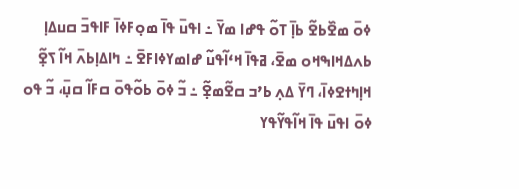ߦߋ߫ ߘߐ߰ߕߐ߬ ߕߊ߲߫ ߠߋ߬ ߟߝߊ ߘߌ߫ ߸ ߊߟߎ߫ ߟߊ߫ ߘߋ߲ߓߦߊ߫ ߓߊߟߏ߫ ߛߎߡߊ߲ ߕߍߡߞߊߒߞߋ ߘߐ߫، ߥߟߊ߫ ߞߵߊ߬ߟߎ߬ ߝߊߘߌߦߊߓߐ߫ ߸ ߤߊߡߊ߲ߕߍ߫ ߞߊ߬ ߖߐ߲߬ ߞߊ߲ߤߙߐߦߊ߫، ߣߌ߫ ߡߍ߲ ߕߴߏ ߛߐ߬ߘߐ߲߬ ߸ ߏ߬ ߦߋ߫ ߕߋ߬ߟߋ߫ ߛߓߊ߬ ߛߎ߲߫، ߏ߬ ߟߋ ߦߋ߫ ߊߟߎ߫ ߟߊ߫ ߞߊ߬ߟߌ߬ߟߌ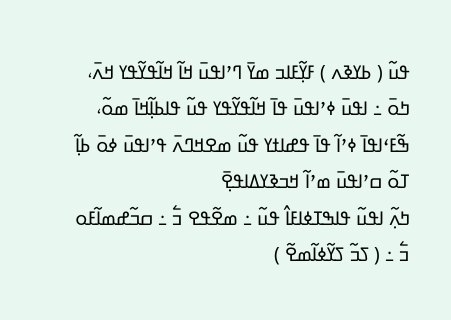ߟߎ߬ ( ߕߌߢߍ ) ߓߌ߲߬ߓߊߏ ߘߌ߫ ߣߴߊߟߎ߫ ߞߊ߬ ߞߊ߬ߟߌ߬ߟߌ ߞߍ߫، ߤߋ߫ ߸ ߊߟߎ߫ ߦߴߊߟߎ߫ ߟߊ߫ ߞߊ߬ߟߌ߬ߟߌ ߟߎ߬ ߟߊߕߊ߲߬ߞߊ߫ ߘߋ߬، ߒ߬ߓߵߊߟߊ߫ ߦߴߊ߬ ߟߊ߫ ߟߝߊߙߌ ߟߎ߬ ߘߐߞߣߍ߫ ߟߴߊߟߎ߫ ߦߋ߫ ߕߊ߲߬ ߠߋ߬ ߛߴߊߟߎ߫ ߘߴߊ߬ ߞߏߢߌߡߊߟߐ߲߫
ߤߍ߲߬ ߊߟߎ߬ ߟߊߒߠߦߊߓߊ߮ ߟߎ߬ ߸ ߘߐ߬ߟߐ ߏ߱ ߸ ߛߏ߬ߝߘߊ߬ߓߋ ߏ߱ ߸ ( ߖߏ߬ ߖߌ߬ߦߊ߬ߘߐ߬ )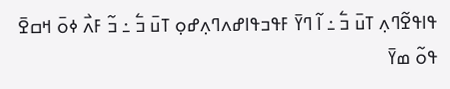ߟߊߟߐ߬ߣߍ߲ ߠߎ߫ ߏ߱ ߸ ߊ߬ ߣߌ߫ ߓߟߏߟߊߝߍߣߍ߲ߝߋ߲ ߠߎ߫ ߏ߱ ߸ ߏ߬ ߓߍ߯ ߦߋ߫ ߞߛߐ߫ ߟߋ߬ ߘߌ߫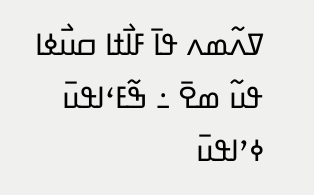ߜߍ߬ߘߍ ߟߊ߫ ߓߊ߯ߙߊ ߛߎ߯ߦߊ ߟߎ߬ ߘߐ߫ ߸ ߒ߬ߓߵߊߟߎ߫ ߦߴߊߟߎ߫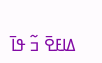ߡߊߓߐ߫ ߏ߬ ߟߊ߫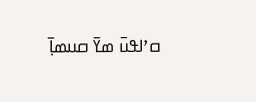ߛߴߊߟߎ߫ ߘߌ߫ ߛߎߘߊ߲߫